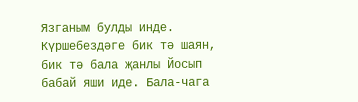Язганым булды инде. Күршебездәге бик тә шаян, бик тә бала җанлы Йосып бабай яши иде. Бала-чага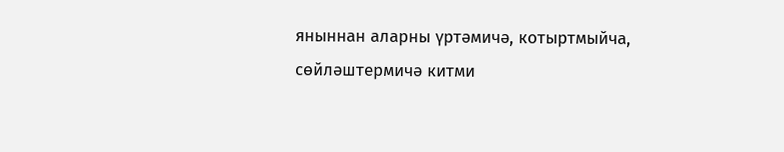яныннан аларны үртәмичә, котыртмыйча, сөйләштермичә китми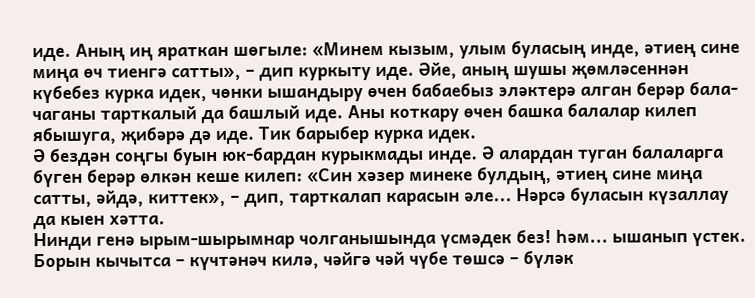иде. Аның иң яраткан шөгыле: «Минем кызым, улым буласың инде, әтиең сине миңа өч тиенгә сатты», – дип куркыту иде. Әйе, аның шушы җөмләсеннән күбебез курка идек, чөнки ышандыру өчен бабаебыз эләктерә алган берәр бала-чаганы тарткалый да башлый иде. Аны коткару өчен башка балалар килеп ябышуга, җибәрә дә иде. Тик барыбер курка идек.
Ә бездән соңгы буын юк-бардан курыкмады инде. Ә алардан туган балаларга бүген берәр өлкән кеше килеп: «Син хәзер минеке булдың, әтиең сине миңа сатты, әйдә, киттек», – дип, тарткалап карасын әле... Нәрсә буласын күзаллау да кыен хәтта.
Нинди генә ырым-шырымнар чолганышында үсмәдек без! Һәм... ышанып үстек. Борын кычытса – күчтәнәч килә, чәйгә чәй чүбе төшсә – бүләк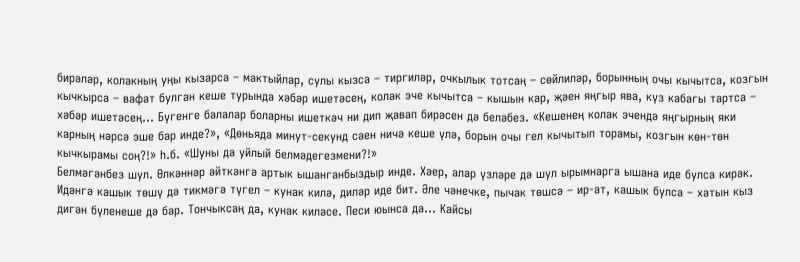бирәләр, колакның уңы кызарса – мактыйлар, сулы кызса – тиргиләр, очкылык тотсаң – сөйлиләр, борынның очы кычытса, козгын кычкырса – вафат булган кеше турында хәбәр ишетәсең, колак эче кычытса – кышын кар, җәен яңгыр ява, күз кабагы тартса – хәбәр ишетәсең... Бүгенге балалар боларны ишеткәч ни дип җавап бирәсен дә беләбез. «Кешенең колак эчендә яңгырның яки карның нәрсә эше бар инде?», «Дөньяда минут-секунд саен ничә кеше үлә, борын очы гел кычытып торамы, козгын көн-төн кычкырамы соң?!» һ.б. «Шуны да уйлый белмәдегезмени?!»
Белмәгәнбез шул. Өлкәннәр әйткәнгә артык ышанганбыздыр инде. Хәер, алар үзләре дә шул ырымнарга ышана иде булса кирәк. Идәнгә кашык төшү дә тикмәгә түгел – кунак килә, диләр иде бит. Әле чәнечке, пычак төшсә – ир-ат, кашык булса – хатын кыз дигән бүленеше дә бар. Тончыксаң да, кунак киләсе. Песи юынса да... Кайсы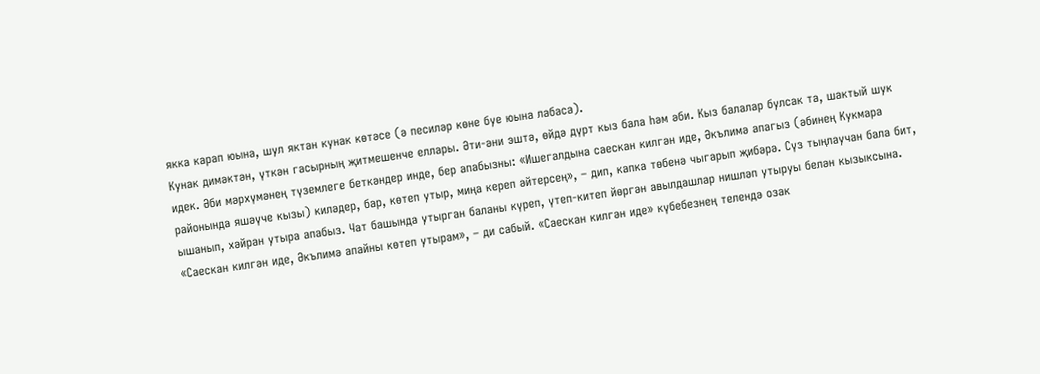якка карап юына, шул яктан кунак көтәсе (ә песиләр көне буе юына лабаса).
Кунак димәктән, үткән гасырның җитмешенче еллары. Әти-әни эштә, өйдә дүрт кыз бала һәм әби. Кыз балалар булсак та, шактый шук идек. Әби мәрхүмәнең түземлеге беткәндер инде, бер апабызны: «Ишегалдына саескан килгән иде, Әкълимә апагыз (әбинең Кукмара районында яшәүче кызы) киләдер, бар, көтеп утыр, миңа кереп әйтерсең», – дип, капка төбенә чыгарып җибәрә. Сүз тыңлаучан бала бит, ышанып, хәйран утыра апабыз. Чат башында утырган баланы күреп, үтеп-китеп йөргән авылдашлар нишләп утыруы белән кызыксына. «Саескан килгән иде, Әкълимә апайны көтеп утырам», – ди сабый. «Саескан килгән иде» күбебезнең телендә озак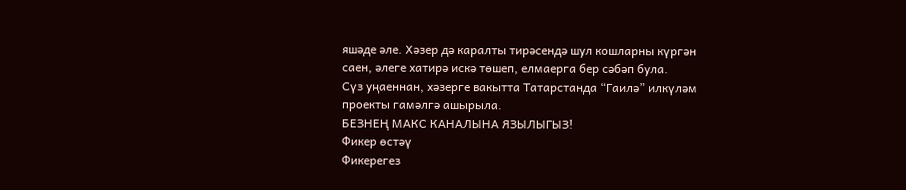яшәде әле. Хәзер дә каралты тирәсендә шул кошларны күргән саен, әлеге хатирә искә төшеп, елмаерга бер сәбәп була.
Сүз уңаеннан, хәзерге вакытта Татарстанда “Гаилә” илкүләм проекты гамәлгә ашырыла.
БЕЗНЕҢ МАКС КАНАЛЫНА ЯЗЫЛЫГЫЗ!
Фикер өстәү
Фикерегез